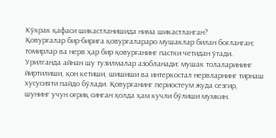Кўкрак қафаси шикастланишида нима шикастланган?
Қовурғалар бир-бирига қовурғалараро мушаклар билан боғланган; томирлар ва нерв ҳар бир қовурғанинг пастки четидан ўтади. Урилганда айнан шу тузилмалар азобланади: мушак толаларининг йиртилиши, қон кетиши, шишиши ва интеркостал нервларнинг тирнаш хусусияти пайдо бўлади. Қовурғанинг периостеум жуда сезгир, шунинг учун оғриқ синган ҳолда ҳам кучли бўлиши мумкин.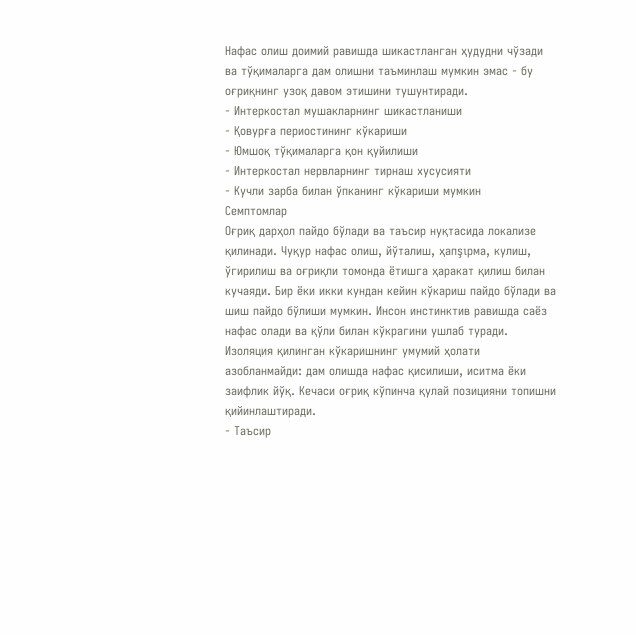Нафас олиш доимий равишда шикастланган ҳудудни чўзади ва тўқималарга дам олишни таъминлаш мумкин эмас - бу оғриқнинг узоқ давом этишини тушунтиради.
- Интеркостал мушакларнинг шикастланиши
- Қовурға периостининг кўкариши
- Юмшоқ тўқималарга қон қуйилиши
- Интеркостал нервларнинг тирнаш хусусияти
- Кучли зарба билан ўпканинг кўкариши мумкин
Семптомлар
Оғриқ дарҳол пайдо бўлади ва таъсир нуқтасида локализе қилинади. Чуқур нафас олиш, йўталиш, ҳапşıрма, кулиш, ўгирилиш ва оғриқли томонда ётишга ҳаракат қилиш билан кучаяди. Бир ёки икки кундан кейин кўкариш пайдо бўлади ва шиш пайдо бўлиши мумкин. Инсон инстинктив равишда саёз нафас олади ва қўли билан кўкрагини ушлаб туради. Изоляция қилинган кўкаришнинг умумий ҳолати азобланмайди: дам олишда нафас қисилиши, иситма ёки заифлик йўқ. Кечаси оғриқ кўпинча қулай позицияни топишни қийинлаштиради.
- Таъсир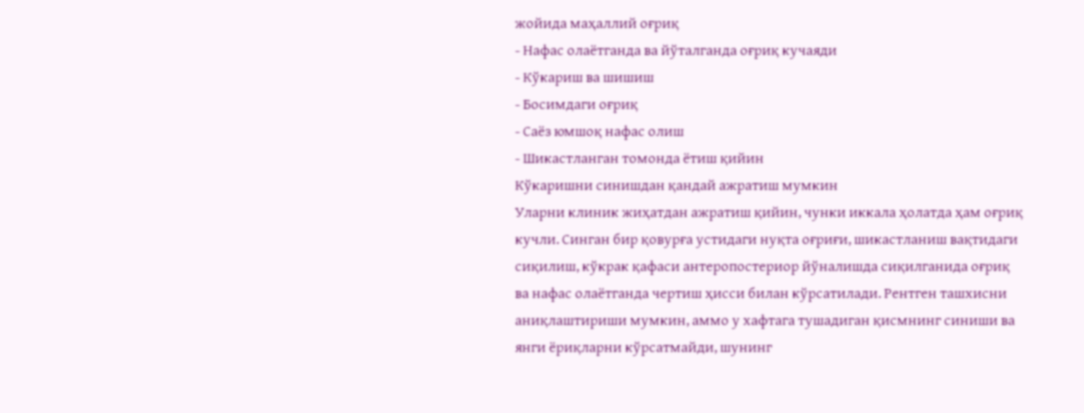жойида маҳаллий оғриқ
- Нафас олаётганда ва йўталганда оғриқ кучаяди
- Кўкариш ва шишиш
- Босимдаги оғриқ
- Саёз юмшоқ нафас олиш
- Шикастланган томонда ётиш қийин
Кўкаришни синишдан қандай ажратиш мумкин
Уларни клиник жиҳатдан ажратиш қийин, чунки иккала ҳолатда ҳам оғриқ кучли. Синган бир қовурға устидаги нуқта оғриғи, шикастланиш вақтидаги сиқилиш, кўкрак қафаси антеропостериор йўналишда сиқилганида оғриқ ва нафас олаётганда чертиш ҳисси билан кўрсатилади. Рентген ташхисни аниқлаштириши мумкин, аммо у хафтага тушадиган қисмнинг синиши ва янги ёриқларни кўрсатмайди, шунинг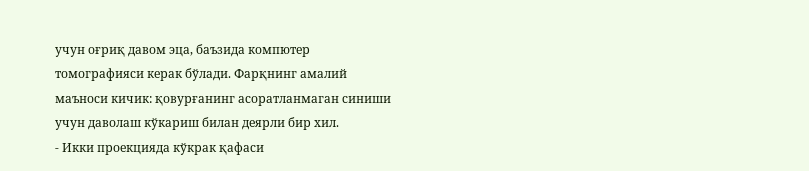учун оғриқ давом эца, баъзида компютер томографияси керак бўлади. Фарқнинг амалий маъноси кичик: қовурғанинг асоратланмаган синиши учун даволаш кўкариш билан деярли бир хил.
- Икки проекцияда кўкрак қафаси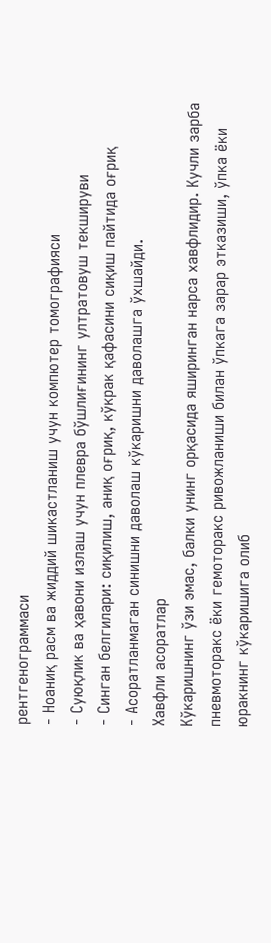рентгенограммаси
- Ноаниқ расм ва жиддий шикастланиш учун компютер томографияси
- Суюқлик ва ҳавони излаш учун плевра бўшлиғининг ултратовуш текшируви
- Синган белгилари: сиқилиш, аниқ оғриқ, кўкрак қафасини сиқиш пайтида оғриқ
- Асоратланмаган синишни даволаш кўкаришни даволашга ўхшайди.
Хавфли асоратлар
Кўкаришнинг ўзи эмас, балки унинг орқасида яширинган нарса хавфлидир. Кучли зарба пневмоторакс ёки гемоторакс ривожланиши билан ўпкага зарар этказиши, ўпка ёки юракнинг кўкаришига олиб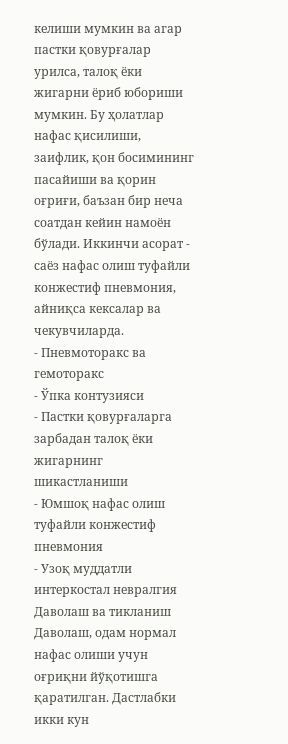келиши мумкин ва агар пастки қовурғалар урилса, талоқ ёки жигарни ёриб юбориши мумкин. Бу ҳолатлар нафас қисилиши, заифлик, қон босимининг пасайиши ва қорин оғриғи, баъзан бир неча соатдан кейин намоён бўлади. Иккинчи асорат - саёз нафас олиш туфайли конжестиф пневмония, айниқса кексалар ва чекувчиларда.
- Пневмоторакс ва гемоторакс
- Ўпка контузияси
- Пастки қовурғаларга зарбадан талоқ ёки жигарнинг шикастланиши
- Юмшоқ нафас олиш туфайли конжестиф пневмония
- Узоқ муддатли интеркостал невралгия
Даволаш ва тикланиш
Даволаш, одам нормал нафас олиши учун оғриқни йўқотишга қаратилган. Дастлабки икки кун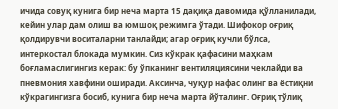ичида совуқ кунига бир неча марта 15 дақиқа давомида қўлланилади, кейин улар дам олиш ва юмшоқ режимга ўтади. Шифокор оғриқ қолдирувчи воситаларни танлайди; агар оғриқ кучли бўлса, интеркостал блокада мумкин. Сиз кўкрак қафасини маҳкам боғламаслигингиз керак: бу ўпканинг вентиляциясини чеклайди ва пневмония хавфини оширади. Аксинча, чуқур нафас олинг ва ёстиқни кўкрагингизга босиб, кунига бир неча марта йўталинг. Оғриқ тўлиқ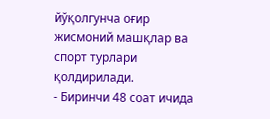йўқолгунча оғир жисмоний машқлар ва спорт турлари қолдирилади.
- Биринчи 48 соат ичида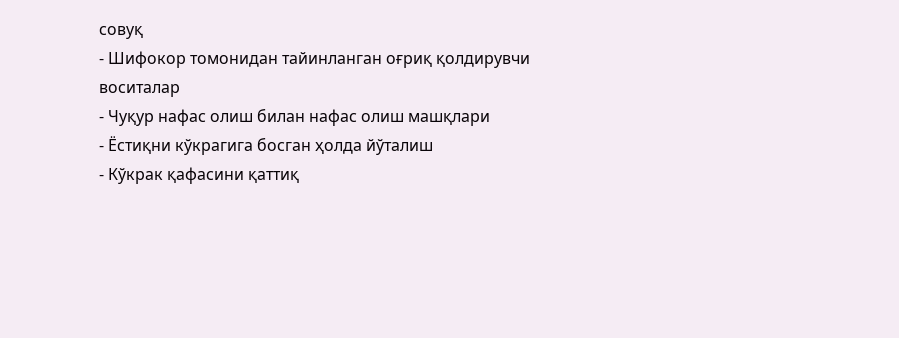совуқ
- Шифокор томонидан тайинланган оғриқ қолдирувчи воситалар
- Чуқур нафас олиш билан нафас олиш машқлари
- Ёстиқни кўкрагига босган ҳолда йўталиш
- Кўкрак қафасини қаттиқ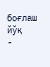боғлаш йўқ
-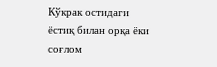Кўкрак остидаги ёстиқ билан орқа ёки соғлом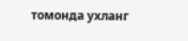томонда ухланг